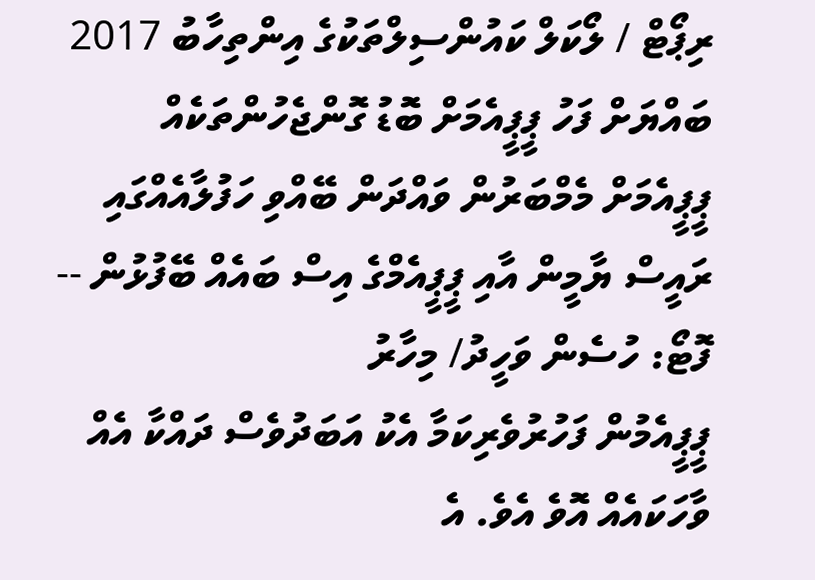ރިޕޯޓް / ލޯކަލް ކައުންސިލްތަކުގެ އިންތިހާބު 2017
ބައްޔަށް ފަހު ޕީޕީއެމަށް ބޮޑު ގޮންޖެހުންތަކެއް
ޕީޕީއެމަށް މެމްބަރުން ވައްދަން ބޭއްވި ހަފުލާއެއްގައި ރައީސް ޔާމީން އާއި ޕީޕީއެމްގެ އިސް ބައެއް ބޭފުޅުން -- ފޮޓޯ: ހުސެން ވަހީދު/ މިހާރު
ޕީޕީއެމުން ފަހުރުވެރިކަމާ އެކު އަބަދުވެސް ދައްކާ އެއް ވާހަކައެއް އޮވެ އެވެ. އެ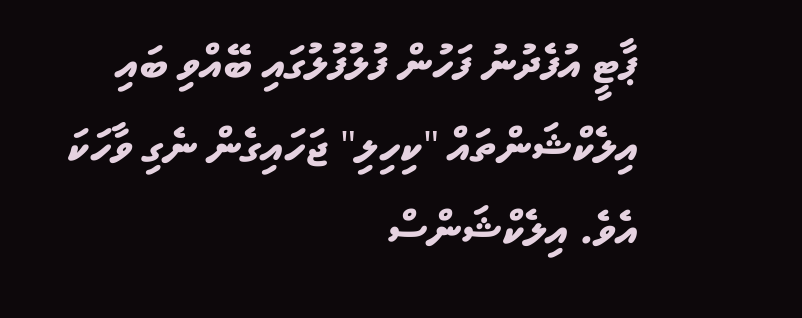ޕާޓީ އުފެދުނު ފަހުން ފުލުފުލުގައި ބޭއްވި ބައި އިލެކްޝަންތައް "ކިހިލި" ޖަހައިގެން ނެގި ވާހަކަ އެވެ. އިލެކްޝަންސް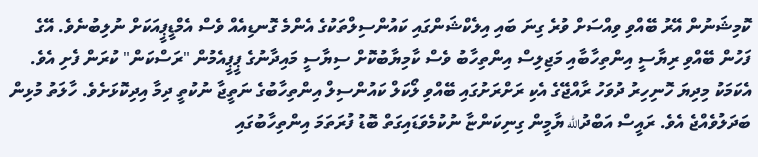ކޮމިޝަނުން އޭރު ބޭއްވި ވިއްސަށް ވުރެ ގިނަ ބައި އިލެކްޝަންގައި ކައުންސިލްތަކުގެ އެންމެ ގޮނޑިއެއް ވެސް އެމްޑީޕީއަކަށް ނުލިބުނެވެ. އޭގެ ފަހުން ބޭއްވި ރިޔާސީ އިންތިހާބާއި މަޖިލިސް އިންތިހާބު ވެސް ކާމިޔާބުކޮށް ސިޔާސީ މައިދާނުގެ ޕީޕީއެމުން "ރަސްކަން" ކުރަން ފެށި އެވެ.
އެކަމަކު މިދިޔަ ހޮނިހިރު ދުވަހު ރާއްޖޭގެ އެކި ރަށްރަށުގައި ބޭއްވި ލޯކަލް ކައުންސިލް އިންތިހާބުގެ ނަތީޖާ ނުކުތީ ދިމާ އިދިކޮޅަށެވެ. ހާލަތު މުޅިން ބަދަލުވެއްޖެ އެވެ. ރައީސް އަބްދުالله ޔާމީން ގިނިކަންޏާ ނުކުމެވަޑައިގަތް ބޮޑު ފުރަތަމަ އިންތިހާބުގައި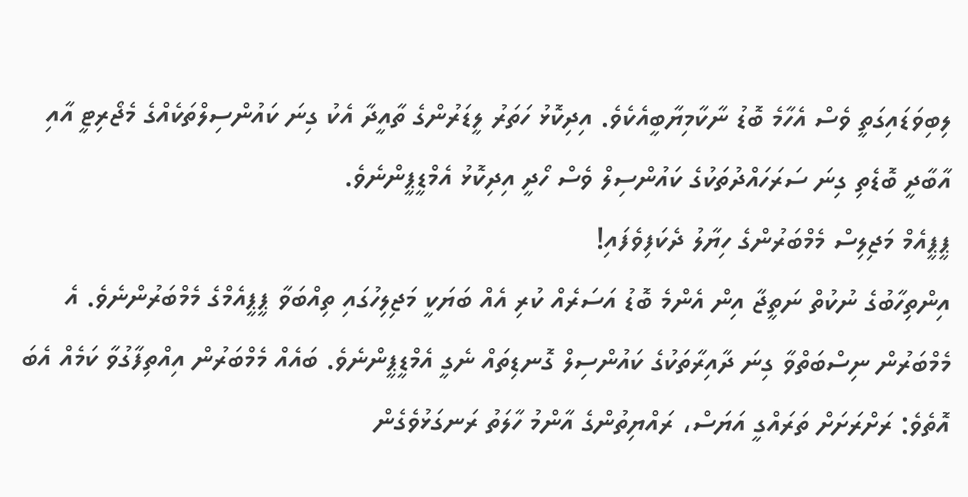ލިބިވަޑައިގަތީ ވެސް އެހާމެ ބޮޑު ނާކާމިޔާބީއެކެވެ. އިދިކޮޅު ހަތަރު ލީޑަރުންގެ ތާއީދާ އެކު ގިނަ ކައުންސިލްތަކެއްގެ މެޖޯރިޓީ އާއި އާބާދީ ބޮޑެތި ގިނަ ސަރަހައްދުތަކުގެ ކައުންސިލް ވެސް ހޯދީ އިދިކޮޅު އެމްޑީޕީންނެވެ.
ޕީޕީއެމް މަޖިލިސް މެމްބަރުންގެ ހިޔާލު ދެކަފިވެފައި!
އިންތިހާބުގެ ނުކުތް ނަތީޖާ އިން އެންމެ ބޮޑު އަސަރެއް ކުރި އެއް ބަޔަކީ މަޖިލިހުގައި ތިއްބަވާ ޕީޕީއެމްގެ މެމްބަރުންނެވެ. އެ މެމްބަރުން ނިސްބަތްވާ ގިނަ ދާއިރާތަކުގެ ކައުންސިލް ގޮނޑިތައް ނެގީ އެމްޑީޕީންނެވެ. ބައެއް މެމްބަރުން އިއްތިފާގުވާ ކަމެއް އެބަ އޮތެވެ: ރަށްރަށަށް ތަރައްގީ އަޔަސް، ރައްޔިތުންގެ އާންމު ހާލަތު ރަނގަޅުވެގެން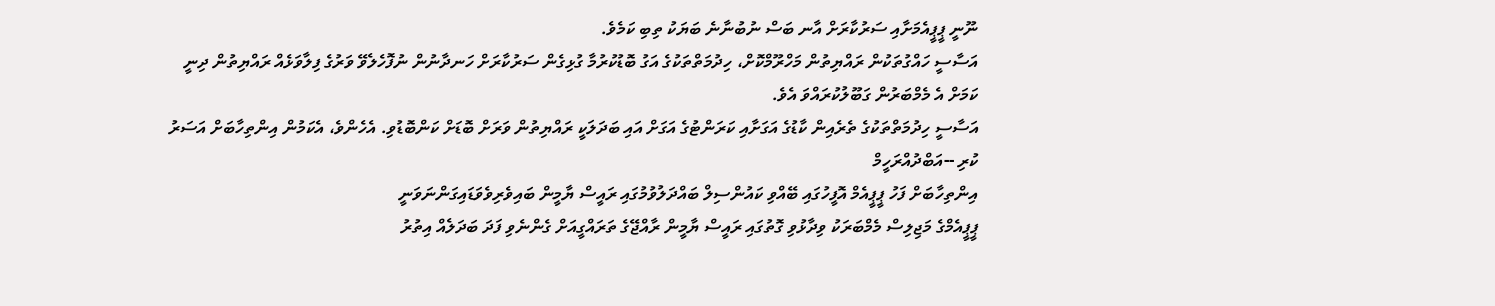ނޫނީ ޕީޕީއެމަށާއި ސަރުކާރަށް އާނ ބަސް ނުބުނާނެ ބަޔަކު ތިބި ކަމެވެ.
އަސާސީ ހައްގުތަކުން ރައްޔިތުން މަހްރޫމްކޮށް، ހިދުމަތްތަކުގެ އަގު ބޮޑުކުރުމާ ގުޅިގެން ސަރުކާރަށް ހަނދާނުން ނުފޮހެލެވޭ ވަރުގެ ފިލާވަޅެއް ރައްޔިތުން ދިނީ ކަމަށް އެ މެމްބަރުން ގަބޫލުކުރައްވަ އެވެ.
އަސާސީ ހިދުމަތްތަކުގެ ތެރެއިން ކާޑުގެ އަގަށާއި ކަރަންޓުގެ އަގަށް އައި ބަދަލަކީ ރައްޔިތުން ވަރަށް ބޮޑަށް ކަންބޮޑުވި. އެހެންވެ، އެކަމުން އިންތިހާބަށް އަސަރު ކުރި --އަބްދުއްރަހީމް
އިންތިހާބަށް ފަހު ޕީޕީއެމް އޮފީހުގައި ބޭއްވި ކައުންސިލް ބައްދަލުވުމުގައި ރައީސް ޔާމީން ބައިވެރިވެވަޑައިގަންނަވަނީ
ޕީޕީއެމްގެ މަޖިލިސް މެމްބަރަކު ވިދާޅުވި ގޮތުގައި ރައީސް ޔާމީން ރާއްޖޭގެ ތަރައްގީއަށް ގެންނެވި ފަދަ ބަދަލެއް އިތުރު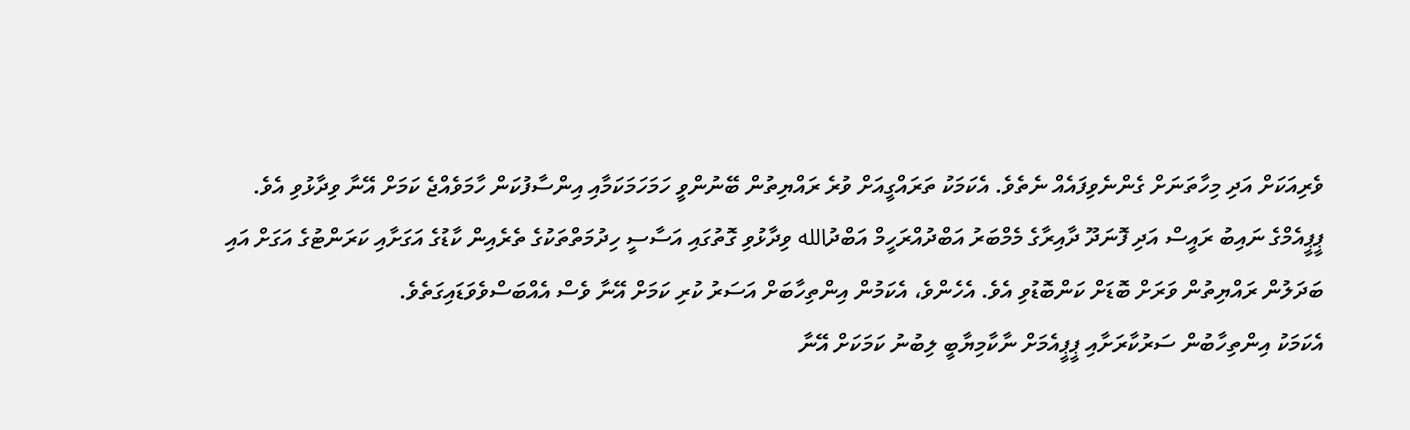ވެރިއަކަށް އަދި މިހާތަނަށް ގެންނެވިފައެއް ނެތެވެ. އެކަމަކު ތަރައްގީއަށް ވުރެ ރައްޔިތުން ބޭނުންވީ ހަމަހަމަކަމާއި އިންސާފުކަން ހާމަވެއްޖެ ކަމަށް އޭނާ ވިދާޅުވި އެވެ.
ޕީޕީއެމްގެ ނައިބު ރައީސް އަދި ފޮނަދޫ ދާއިރާގެ މެމްބަރު އަބްދުއްރަހީމް އަބްދުالله ވިދާޅުވި ގޮތުގައި އަސާސީ ހިދުމަތްތަކުގެ ތެރެއިން ކާޑުގެ އަގަށާއި ކަރަންޓުގެ އަގަށް އައި ބަދަލުން ރައްޔިތުން ވަރަށް ބޮޑަށް ކަންބޮޑުވި އެވެ. އެހެންވެ، އެކަމުން އިންތިހާބަށް އަސަރު ކުރި ކަމަށް އޭނާ ވެސް އެއްބަސްވެވަޑައިގަތެވެ.
އެކަމަކު އިންތިހާބުން ސަރުކާރަށާއި ޕީޕީއެމަށް ނާކާމިޔާބީ ލިބުނު ކަމަކަށް އޭނާ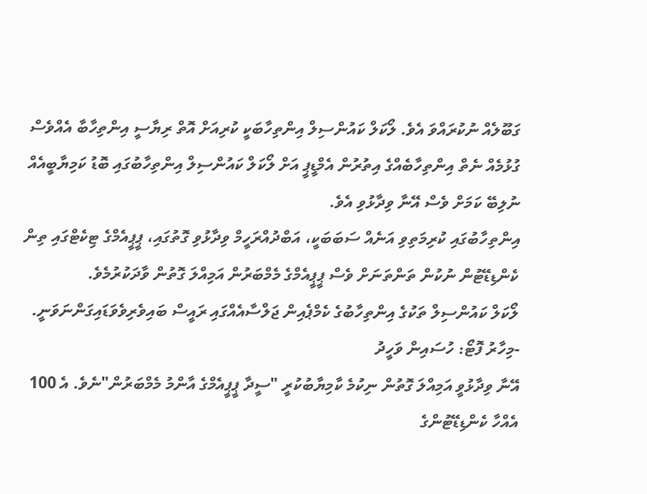ގަބޫލެއް ނުކުރައްވަ އެވެ. ލޯކަލް ކައުންސިލް އިންތިހާބަކީ ކުރިއަށް އޮތް ރިޔާސީ އިންތިހާބާ އެއްވެސް ގުޅުމެއް ނެތް އިންތިހާބެއްގެ އިތުރުން އެމްޑީޕީ އަށް ލޯކަލް ކައުންސިލް އިންތިހާބުގައި ބޮޑު ކަމިޔާބީއެއް ނުލިބޭ ކަމަށް ވެސް އޭނާ ވިދާޅުވި އެވެ.
އިންތިހާބުގައި ކުރިމަތިވި އަނެއް ސަބަބަކީ، އަބްދުއްރަހީމް ވިދާޅުވި ގޮތުގައި، ޕީޕީއެމްގެ ޓިކެޓްގައި ތިން ކެންޑިޑޭޓުން ނުކުން ތަންތަނަށް ވެސް ޕީޕީއެމްގެ މެމްބަރުން އަމިއްލަ ގޮތުން ވާދަކުރުމެވެ.
ލޯކަލް ކައުންސިލް ތަކުގެ އިންތިހާބުގެ ކެމްޕެއިން ޖަލްސާއެއްގައި ރައީސް ބައިވެރިވެވަޑައިގަންނަވަނީ. -މިހާރު ފޮޓޯ: ހުސައިން ވަހީދު
އޭނާ ވިދާޅުވީ އަމިއްލަ ގޮތުން ނިކުމެ ކާމިޔާބުކުރީ "ސީދާ ޕީޕީއެމްގެ އާންމު މެމްބަރުން"ނެވެ. އެ 100 އެއްހާ ކެންޑިޑޭޓުންގެ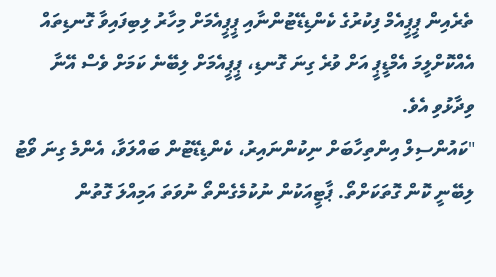ތެރެއިން ޕީޕީއެމް ފިކުރުގެ ކެންޑިޑޭޓުންނާއި ޕީޕީއެމަށް މިހާރު ލިބިފައިވާ ގޮނޑިތައް އެއްކޮށްލީމަ އެމްޑީޕީ އަށް ވުރެ ގިނަ ގޮނޑި، ޕީޕީއެމަށް ލިބޭނެ ކަމަށް ވެސް އޭނާ ވިދާޅުވި އެވެ.
"ކައުންސިލް އިންތިހާބަށް ނިކުންނައިރު، ކެންޑިޑޭޓުން ބައްލަވާ، އެންމެ ގިނަ ވޯޓު ލިބޭނީ ކޮން ގޮތަކަށްތޯ. ޕާޓީއަކުން ނުކުމެގެންތޯ ނުވަތަ އަމިއްލަ ގޮތުން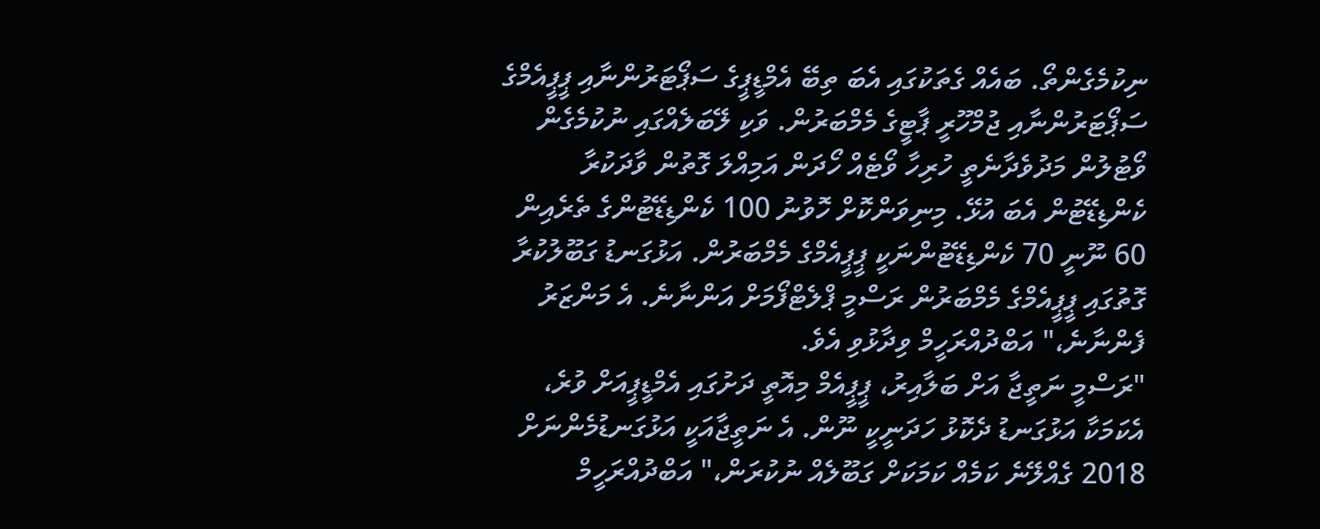ނިކުމެގެންތޯ. ބައެއް ގެތަކުގައި އެބަ ތިބޭ އެމްޑީޕީގެ ސަޕޯޓަރުންނާއި ޕީޕީއެމްގެ ސަޕޯޓަރުންނާއި ޖުމްހޫރީ ޕާޓީގެ މެމްބަރުން. ވަކި ލޭބަލެއްގައި ނުކުމެގެން ވޯޓުލުން މަދުވެދާނެތީ ހުރިހާ ވޯޓެއް ހޯދަން އަމިއްލަ ގޮތުން ވާދަކުރާ ކެންޑިޑޭޓުން އެބަ އުޅޭ. މިނިވަންކޮށް ހޮވުނު 100 ކެންޑިޑޭޓުންގެ ތެރެއިން 60 ނޫނީ 70 ކެންޑިޑޭޓުންނަކީ ޕީޕީއެމްގެ މެމްބަރުން. އަޅުގަނޑު ގަބޫލުކުރާ ގޮތުގައި ޕީޕީއެމްގެ މެމްބަރުން ރަސްމީ ޕްލެޓްފޯމަށް އަންނާނެ. އެ މަންޒަރު ފެންނާނެ،" އަބްދުއްރަހީމް ވިދާޅުވި އެވެ.
"ރަސްމީ ނަތީޖާ އަށް ބަލާއިރު، ޕީޕީއެމް މިއޮތީ ދަށުގައި އެމްޑީޕީއަށް ވުރެ، އެކަމަކާ އަޅުގަނޑު ދެކޮޅު ހަދަނީކީ ނޫން. އެ ނަތީޖާއަކީ އަޅުގަނޑުމެންނަށް 2018 ގެއްލޭނެ ކަމެއް ކަމަކަށް ގަބޫލެއް ނުކުރަން،" އަބްދުއްރަހީމް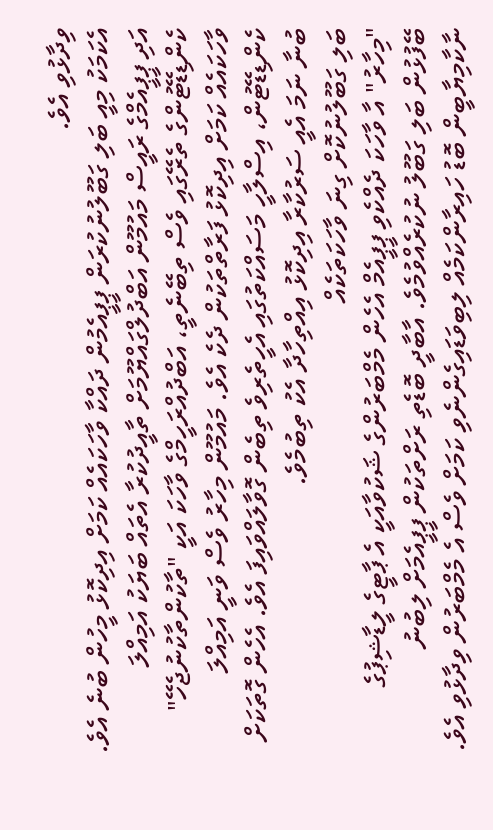ވިދާޅުވި އެވެ.
އެކަމަކު މިއީ ބަލި ގަބޫލުނުކުރަން ޕީޕީއެމުން ދައްކާ ވާހަކައެއް ކަމަށް އިދިކޮޅު މީހުން ބުނެ އެވެ. އަދި ޕީޕީއެމްގެ ރައީސް މައުމޫން އަބްދުލްގައްޔޫމަށް ތާއީދުކުރާ އެތައް ބަޔަކު އަމިއްލަ ކެންޑިޑޭޓުންގެ ތެރޭގައި ވެސް ތިބޭނެތީ، އަބްދުއްރަހީމްގެ ވާހަކަ އަކީ "ތާކުންތާކުނުޖެހޭ" ވާހަކައެއް ކަމަށް އިދިކޮޅު ފަރާތްތަކުން ދެކެ އެވެ. މައުމޫން މިހާރު ވެސް ވަނީ އަމިއްލަ ކެންޑިޑޭޓުން، އިސްލާހީ މަސައްކަތުގައި އެހީތެރިވެ ތިބެން ގޮވާލައްވައިފަ އެވެ. އެހެން ގޮތަކަށް ބުނާ ނަމަ އެއީ ސަރުކާރާ އިދިކޮޅު އިއްތިހާދާ އެކު ތިބުމެވެ.
ބަލި ގަބޫލުނުކޮށް ގިނަ ވާހަކަތަކެއް
"މިހާރު" އާ ވާހަކަ ދެއްކެވި ޕީޕީއެމް އެހެން މެމްބަރުންގެ ޝަކުވާއަކީ އެ ޕާޓީގެ ލީޑާޝިޕުގެ ބޭފުޅުން ބަލި ގަބޫލު ނުކުރެއްވުމެވެ. އާބާދީ ބޮޑެތި ރަށްތަކުން ޕީޕީއެމަށް ލިބުނު ނާކާމިޔާބީން ބޮޑު ހައިރާންކަމެއް ލިބިވަޑައިގެންނެވި ކަމަށް ވެސް އެ މެމްބަރުން ވިދާޅުވި އެވެ.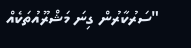"ސަރުކާރުން ގިނަ މަޝްރޫއުތަކެއް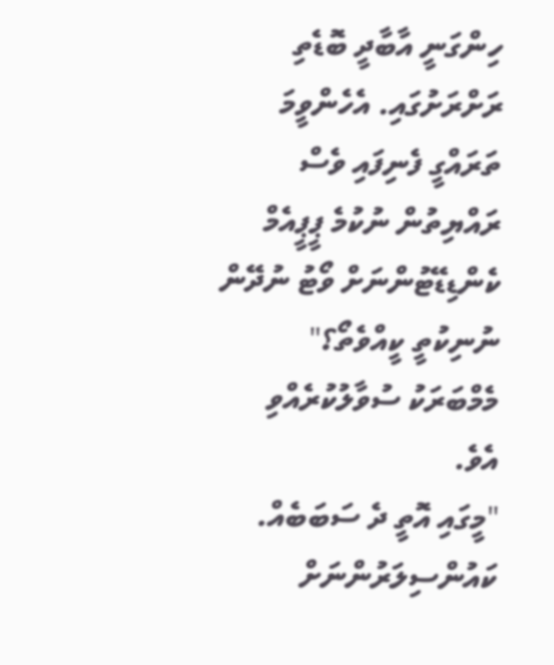ހިންގަނީ އާބާދީ ބޮޑެތި ރަށްރަށުގައި. އެހެންވީމަ ތަރައްގީ ފެނިފައި ވެސް ރައްޔިތުން ނުކުމެ ޕީޕީއެމް ކެންޑިޑޭޓުންނަށް ވޯޓު ނުދޭން ނުނިކުތީ ކީއްވެތޯ؟" މެމްބަރަކު ސުވާލުކުރެއްވި އެވެ.
"މީގައި އޮތީ ދެ ސަބަބެއް. ކައުންސިލަރުންނަށް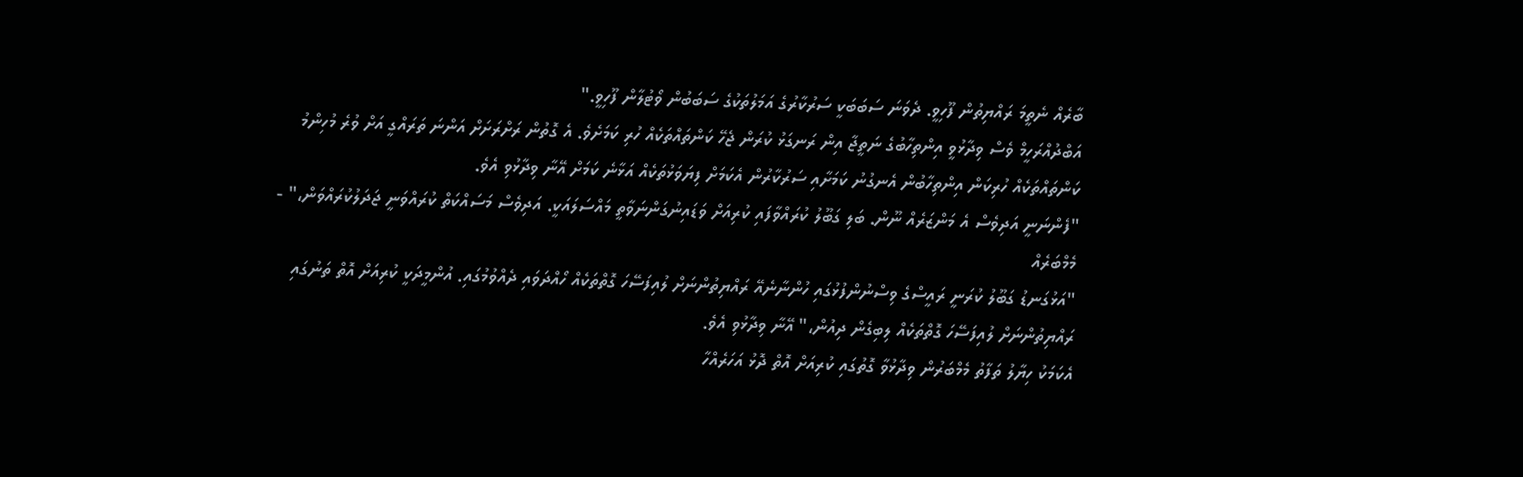ބާރެއް ނެތީމަ ރައްޔިތުން ފޫހިވީ. ދެވަނަ ސަބަބަކީ ސަރުކާރުގެ އަމަލުތަކުގެ ސަބަބުން ވޯޓުލާން ފޫހިވީ."
އަބްދުއްރަހީމް ވެސް ވިދާޅުވީ އިންތިހާބުގެ ނަތީޖާ އިން ރަނގަޅު ކުރަން ޖެހޭ ކަންތައްތަކެއް ހުރި ކަމަށެވެ. އެ ގޮތުން ރަށްރަށަށް އަންނަ ތަރައްގީ އަށް ވުރެ މުހިންމު ކަންތައްތަކެއް ހުރިކަން އިންތިހާބުން އެނގުނު ކަމަށާއި ސަރުކާރުން އެކަމަށް ފިޔަވަޅުތަކެއް އަޅާނެ ކަމަށް އޭނާ ވިދާޅުވި އެވެ.
"ފެންނަނީ އަދިވެސް އެ މަންޒަރެއް ނޫން. ބަލި ގަބޫލު ކުރައްވާފައި ކުރިއަށް ވަޑައިނުގަންނަވާތީ މައްސަލައަކީ. އަދިވެސް މަސައްކަތް ކުރައްވަނީ ޖަދަލުކުރައްވަން،" - މެމްބަރެއް
"އަޅުގަނޑު ގަބޫލު ކުރަނީ ރައީސްގެ ވިސްނުންފުޅުގައި ހުންނާނެއޭ ރައްޔިތުންނަށް ލުއިފަސޭހަ ގޮތްތަކެއް ހޯއްދަވައި ދެއްވުމުގައި. އުންމީދަކީ ކުރިއަށް އޮތް ތަނުގައި ރައްޔިތުންނަށް ލުއިފަސޭހަ ގޮތްތަކެއް ލިބިގެން ދިއުން،" އޭނާ ވިދާޅުވި އެވެ.
އެކަމަކު ހިޔާލު ތަފާތު މެމްބަރުން ވިދާޅުވާ ގޮތުގައި ކުރިއަށް އޮތް ދޮޅު އަހަރެއްހާ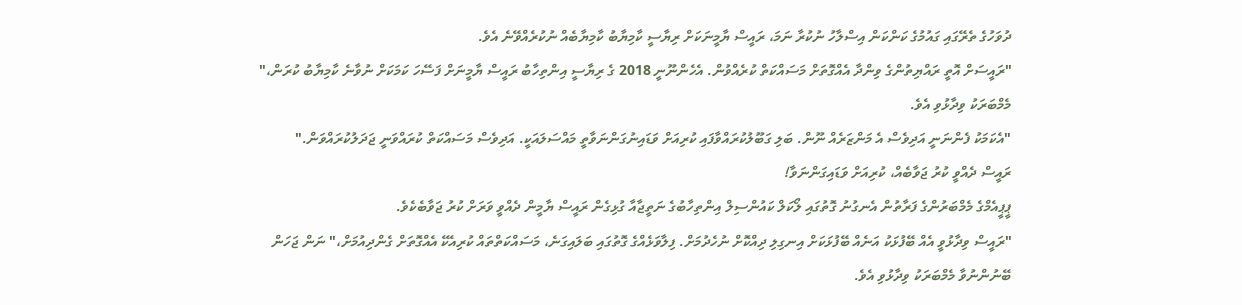ދުވަހުގެ ތެރޭގައި ގައުމުގެ ކަންކަން އިސްލާހު ނުކުރާ ނަމަ، ރައީސް ޔާމީނަކަށް ރިޔާސީ ކާމިޔާބު ކާމިޔާބެއް ނުކުރެއްވޭނެ އެވެ.
"ރައީސަށް އޮތީ ރައްޔިތުންގެ ވިންދާ އެއްގޮތަށް މަސައްކަތް ކުރެއްވުން. އެހެންނޫނީ 2018 ގެ ރިޔާސީ އިންތިހާބު ރައީސް ޔާމީނަށް ފަސޭހަ ކަމަކަށް ނުވާނެ ކާމިޔާބު ކުރަން،" މެމްބަރަކު ވިދާޅުވި އެވެ.
"އެކަމަކު ފެންނަނީ އަދިވެސް އެ މަންޒަރެއް ނޫން. ބަލި ގަބޫލުކުރައްވާފައި ކުރިއަށް ވަޑައިނުގަންނަވާތީ މައްސަލައަކީ. އަދިވެސް މަސައްކަތް ކުރައްވަނީ ޖަދަލުކުރައްވަން."
ރައީސް ދެއްވީ ކުރު ޖަވާބެއް، ކުރިއަށް ވަޑައިގަންނަވާ!
ޕީޕީއެމްގެ މެމްބަރުންގެ ފަރާތުން އެނގުނު ގޮތުގައި ލޯކަލް ކައުންސިލް އިންތިހާބުގެ ނަތީޖާއާ ގުޅިގެން ރައީސް ޔާމީން ދެއްވީ ވަރަށް ކުރު ޖަވާބެކެވެ.
"ރައީސް ވިދާޅުވީ އެއް ބޭފުޅަކު އަނެއް ބޭފުޅަކަށް އިނގިލި ދިއްކޮށް ނުހެދުމަށް. ފިލާވަޅެއްގެ ގޮތުގައި ބަލައިގަނެ، މަސައްކަތްތައް ކުރިއެކޭ އެއްގޮތަށް ގެންދިއުމަށް،" ނަން ޖަހަން ބޭނުންނުވާ މެމްބަރަކު ވިދާޅުވި އެވެ.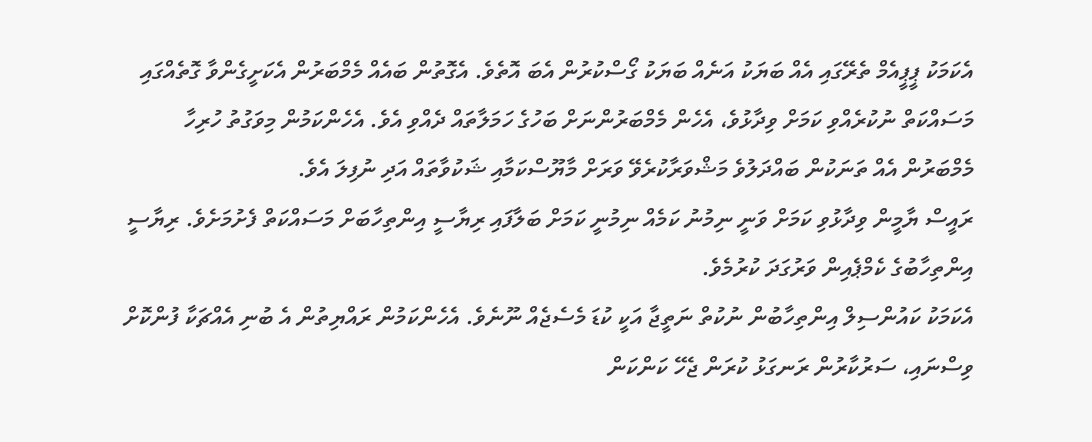އެކަމަކު ޕީޕީއެމް ތެރޭގައި އެއް ބަޔަކު އަނެއް ބަޔަކު ގޯސްކުރުން އެބަ އޮތެވެ. އެގޮތުން ބައެއް މެމްބަރުން އެކަށީގެންވާ ގޮތެއްގައި މަސައްކަތް ނުކުރެއްވި ކަމަށް ވިދާޅުވެ، އެހެން މެމްބަރުންނަށް ބަހުގެ ހަމަލާތައް ދެއްވި އެވެ. އެހެންކަމުން މިވަގުތު ހުރިހާ މެމްބަރުން އެއް ތަނަކުން ބައްދަލުވެ މަޝްވަރާކުރެވޭ ވަރަށް މާޔޫސްކަމާއި ޝަކުވާތައް އަދި ނުފިލަ އެވެ.
ރައީސް ޔާމީން ވިދާޅުވި ކަމަށް ވަނީ ނިމުނު ކަމެއް ނިމުނީ ކަމަށް ބަލާފައި ރިޔާސީ އިންތިހާބަށް މަސައްކަތް ފެށުމަށެވެ. ރިޔާސީ އިންތިހާބުގެ ކެމްޕެއިން ވަރުގަދަ ކުރުމެވެ.
އެކަމަކު ކައުންސިލް އިންތިހާބުން ނުކުތް ނަތީޖާ އަކީ ކުޑަ މެސެޖެއް ނޫނެވެ. އެހެންކަމުން ރައްޔިތުން އެ ބުނި އެއްޗަކާ ފުންކޮށް ވިސްނައި، ސަރުކާރުން ރަނގަޅު ކުރަން ޖެހޭ ކަންކަން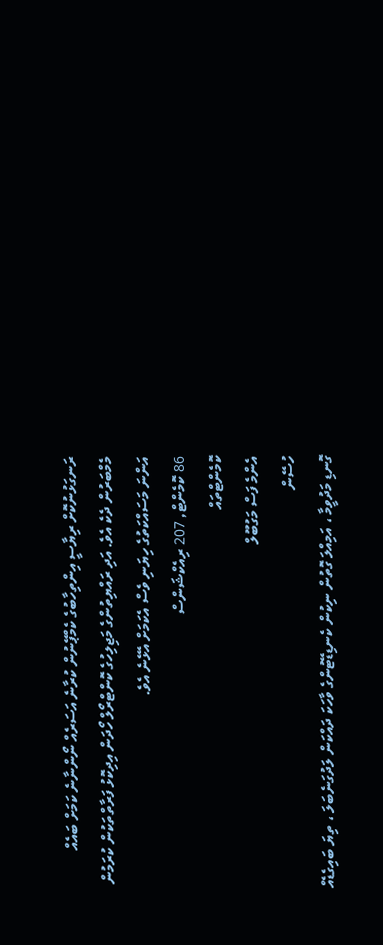ރަނގަޅުނުކޮށް ރިޔާސީ އިންތިހާބުގެ ކެމްޕޭނުން ކުރާނެ އަސަރެއް ނޯންނާނެ ކަމަށް ބައެއް މެމްބަރުން ދެކެ އެވެ. އަދި ރައްޔިތުންގެ މަޖިލިހުގެ ކޮންޓްރޯލް ހޯދަން އިދިކޮޅު ފަރާތްތަކުން ކުރަމުން އަންނަ މަސައްކަތުގެ ހިޔަނި ވެސް އެކަމަށް އެޅޭނެ އެވެ.
86 ކޮމެންޓް, 207 ރިއެކްޝަންސް
ކޮމެންޓްތައް
އެންމެ ފަސް މަގުބޫލް
ހުސޭން
ގޮނޑި މަދުވީމާ ، އަމިއްލަ ގޮތުން ނިކުން ކެނޑިޑޭޓުންގެ ވާހަކަ ދައްކަން ލަދުގަނެބަލަ ، ތިޔަ ބައިގެޑެއް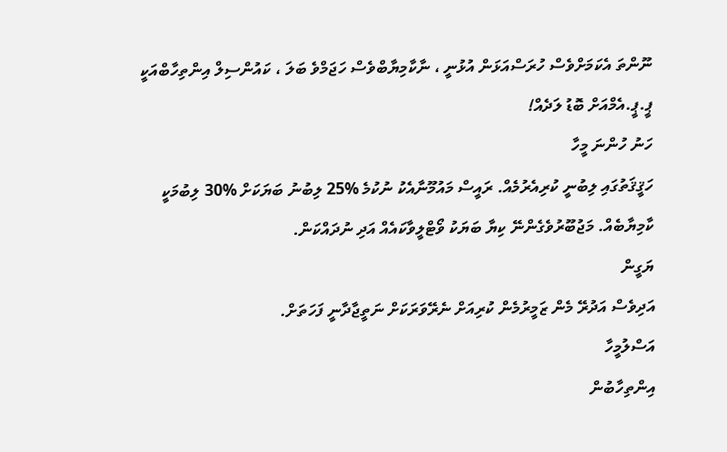ނޫންތަ އެކަމަށްވެސް ހުރަސްއަޅަން އުޅުނީ ، ނާކާމިޔާބްވެސް ހަޖަމްވެ ބަލަ ، ކައުންސިލް އިންތިހާބްއަކީ ޕީ.ޕީ.އެމްއަށް ބޮޑު ލަދެއް!
ހަނު ހުންނަ މީހާ
ހަޤީޤަތުގައި ލިބުނީ ކުރިއެރުމެއް. ރައީސް މައުމޫނާއެކު ނުކުމެ %25 ލިބުނު ބަޔަކަށް %30 ލިބުމަކީ ކާމިޔާބެއް. މަޖުބޫރުވެގެންނޭ ކިޔާ ބަޔަކު ވޯޓްލީވާކައެއް އަދި ނުދައްކަން.
ޔަގީން
އަދިވެސް އަދުރޭ މެން ޒަމީރުމެން ކުރިއަށް ނެރޭވަރަކަށް ނަތީޖާދާނީ ފަހަތަށް.
އަސްލުމީހާ
އިންތިހާބުން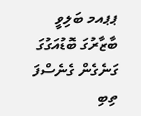ޕޕއމ ބަލިވީ ބާޒާރުގަ ބޮޑުއަގުގަ ގަނެގެން ގެނެސްފަ ތިބި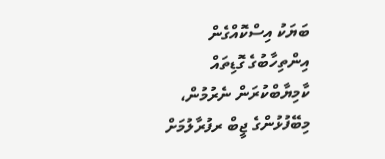ބަޔަކު އިސްކޮއްގެން އިންތިހާބުގެ ގޮޑިތައް ކާމިޔާބްކުރަން ނެރުމުން، މިބޭފުޅުންގެ ޖީބް ރފުރާލުމަށް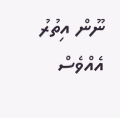ނޫން އިތުރު އެއްވެސް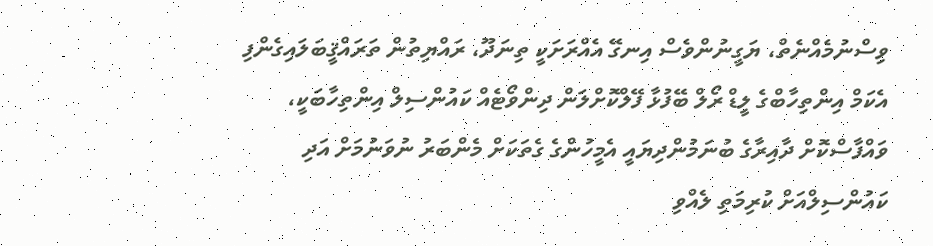ވިސްނުމެއްނެތް، ޔަގީނުންވެސް އިނގޭ އެއްރަށަކީ ތިނަދޫ، ރައްޔިތުން ތަރައްޤީބަލައިގެންފި އެކަމް އިންތިހާބްގެ ލީޑް ރޯލް ބޭފުޅާ ފޭލްކޮށްލަން ދިންވޯޓެއް ކައުންސިލް އިންތިހާބަކީ، ވައްފާސްކޮށް ދާއިރާގެ ބުނަމުންދިޔައީ އެމީހުންގެ ގެތަކަށް މެންބަރު ނުވަނުމަށް އަދި ކައުންސިލްއަށް ކުރިމަތި ލެއްވި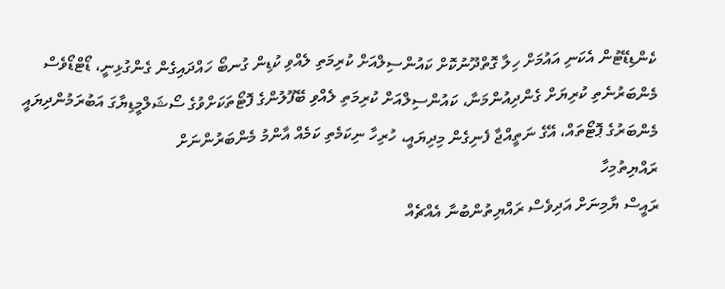ކެންޑިޑޭޓުން އެކަނި އައުމަށް ހިލާ ގޮތްދޫނުކޮށް ކައުންސިލްއަށް ކުރިމަތި ލެއްވި ކުޑިން ގުނބޯ ހައްދައިގެން ގެންގުޅިނީ، ޑޯޓްޑޯވެސް މެންބަރުނެތި ކުރިޔަށް ގެންދިއުންމަނާ، ކައުންސިލްއަށް ކުރިމަތި ލެއްވި ބޭފޫލުންގެ ފޮޓޯތަކަށްވުގެ ސޯޝަލްމީޑިޔާގަ އަބުރަމުންދިޔައީ މެންބަރުގެ ޕޮޓޯތައް، އޭގެ ނަތީއްޖާ ފެނިގެން މިދިޔައީ، ހުރިހާ ނިކަމެތި ކަމެއް އާންމު މެންބަރުންނަށް
ރައްޔިތުމިހާ
ރައީސް ޔާމިނަށް އަދިވެސް ރައްޔިތުންބުނާ އެއްޗެއް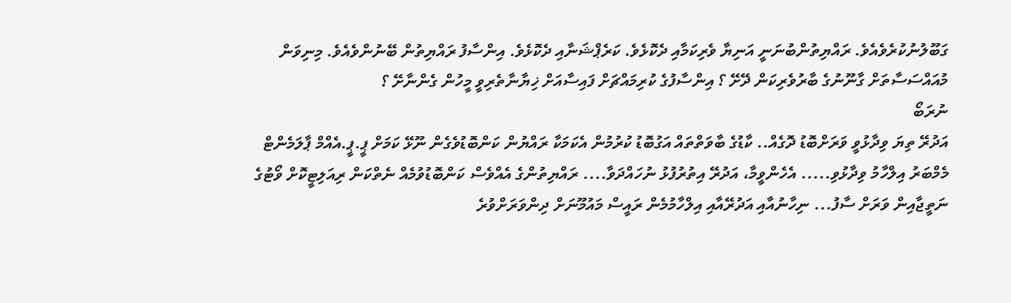ގަބޫލުނުކުރެވެއެވެ. ރައްޔިތުންބުނަނީ އަނިޔާ ވެރިކަމާއި ދެކޮޅެވެ. ކަރެޕްޝަނާއި ދެކޮޅެވެ. އިންސާފު ރައްޔިތުން ބޭނުންވެއެވެ. މިނިވަން މުއައްސަސާތަށް ގާނޫނުގެ ބާރުވެރިކަން ދޭށޭ ؟ އިންސާފުގެ ކުރިމައްޗަށް ފައިސާއަށް ޚިޔާނާތެރިވީ މީހުން ގެންނާށޭ ؟
ނުރަބޯ
އަދުރޭ ތިޔަ ވިދާޅުވީ ވަރަށްބޮޑު ދޮގެއް.. ކާޑުގެ ބާވަތްތައް އަގުބޮޑު ކުރުމުން އެކަމަކާ ރައްޔުން ކަންބޮޑުވެގެން ނޫޅޭ ކަމަށް ޕީ.ޕީ.އެއްމް ޕާލަމެންޓް މެމްބަރު އިލްހާމު ވިދާޅުވި..... އެހެންވީމާ، އަދުރޭ އިތުރުފުޅު ނުހައްދަވާ.... ރައްޔިތުންގެ އެއްވެސް ކަންބޮޑުވުމެއް ނެތްކަން ރިއަލިޓީކޮށް ވޯޓުގެ ނަތީޖާއިން ވަރަށް ސާފު... ނިހާނުއާއި އަދުރޭއާއި އިލްހާމުމެން ރައީސް މައުމޫނަށް ދިންވަރަށްވުރެ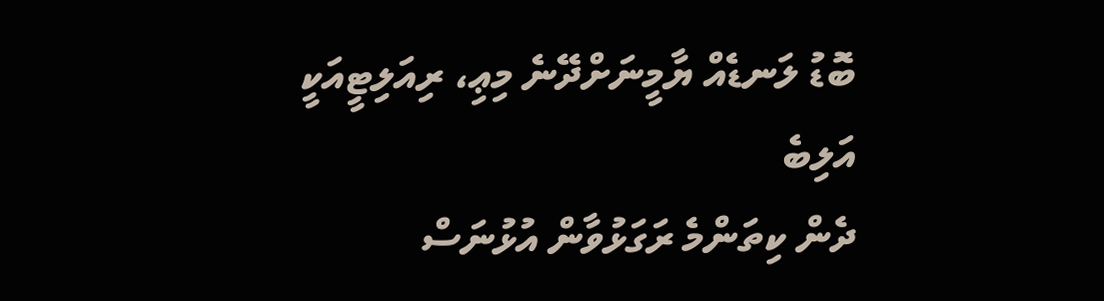ބޮޑު ލަނޑެއް ޔާމީނަށްދޭނެ މިޢި، ރިއަލިޓީއަކީ
އަލިބެ
ދެން ކިތަންމެ ރަގަޅުވާން އުޅުނަސް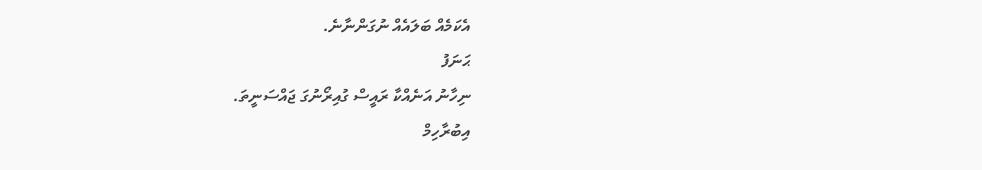އެކަމެއް ބަލައެއް ނުގަންނާނެ.
ޙަނަފު
ނިހާނު އަނެއްކާ ރައީސް ގުއިރޯނުގަ ޖައްސަނީތަ.
އިބުރާހިމް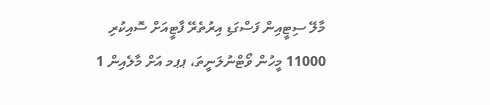މާލޭ ސިޓީއިން ފަސްގަޑި އިރުތެރޭ ފާޓީއަށް ސޮއިކުރި 11000 މީހުން ވޯޓްނުލަނީތަ، ޕޕމ އަށް މާލެއިން 1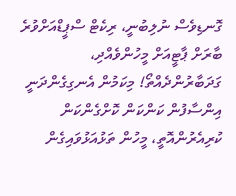ގޮނޑިވެސް ނުލިބުނީ، ރިކެޓް ސްޕީޑްއަށްވުރެ ބާރަށް ޕާޓީއަށް މީހުންވެއްދި، ގަދަބާރުންދެއްތޯ! މިކަމުން އެނގިގެންދަނީ އިންސާފުން ކަންކަން ކޮށްގެންކަން ކުރިއެރުންއޮތީ، މީހުން ތަޅުއަޅުވައިގެން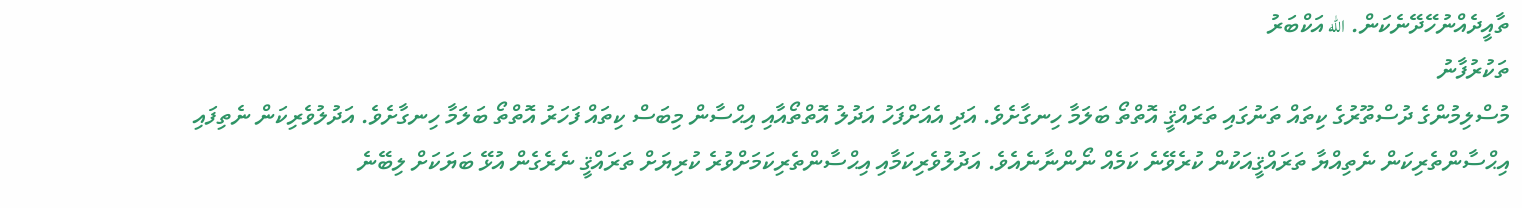ތާއީދެއްނުހޭދޭނެކަން. الله އަކްބަރު
ތަކުރުފާނު
މުސްލިމުންގެ ދުސްތޫރުގެ ކިތައް ތަނުގައި ތަރައްޤީ އޮތްތޯ ބަލަމާ ހިނގާށެވެ. އަދި އެއަށްފަހު އަދުލު އޮތްތޯއާއި އިޙްސާން މިބަސް ކިތައް ފަހަރު އޮތްތޯ ބަލަމާ ހިނގާށެވެ. އަދުލުވެރިކަން ނެތިފައި އިޙްސާންތެރިކަން ނެތިއްޔާ ތަރައްޤީއަކުން ކުރެވޭނެ ކަމެއް ނޯންނާނެއެވެ. އަދުލުވެރިކަމާއި އިޙްސާންތެރިކަމަށްވުރެ ކުރިޔަށް ތަރައްޤީ ނެރެގެން އުޅޭ ބަޔަކަށް ލިބޭނެ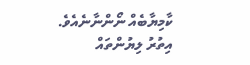ކާމިޔާބެއް ނޯންނާނެއެވެ.
އިތުރު ލިޔުންތައް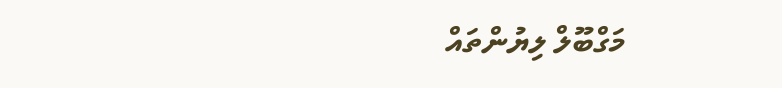މަގްބޫލް ލިޔުންތައް